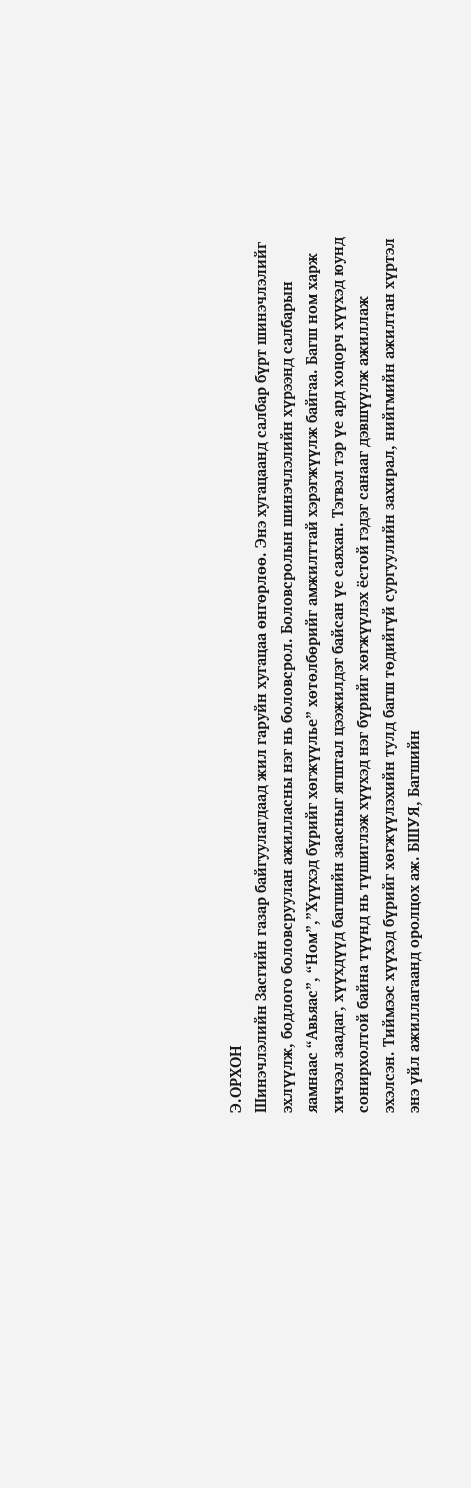Э.ОРХОН
Шинэчлэлийн Засгийн газар байгуулагдаад жил гаруйн хугацаа өнгөрлөө. Энэ хугацаанд салбар бүрт шинэчлэлийг эхлүүлж, бодлого боловсруулан ажилласны нэг нь боловсрол. Боловсролын шинэчлэлийн хүрээнд салбарын яамнаас “Авьяас”, “Ном”,”Хүүхэд бүрийг хөгжүүлье” хөтөлбөрийг амжилттай хэрэгжүүлж байгаа. Багш ном харж хичээл заадаг, хүүхдүүд багшийн заасныг ягштал цээжилдэг байсан үе саяхан. Тэгвэл тэр үе ард хоцорч хүүхэд юунд сонирхолтой байна түүнд нь түшиглэж хүүхэд нэг бүрийг хөгжүүлэх ёстой гэдэг санааг дэвшүүлж ажиллаж эхэлсэн. Тиймээс хүүхэд бүрийг хөгжүүлэхийн тулд багш төдийгүй сургуулийн захирал, нийгмийн ажилтан хүртэл энэ үйл ажиллагаанд оролцох аж. БШУЯ, Багшийн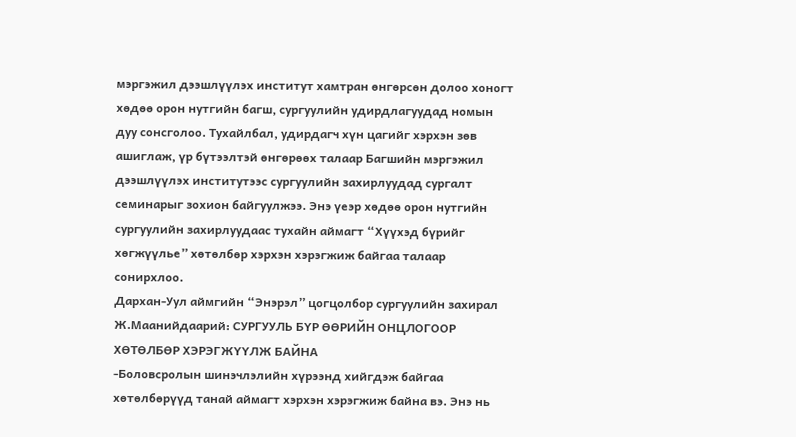мэргэжил дээшлүүлэх институт хамтран өнгөрсөн долоо хоногт хөдөө орон нутгийн багш, сургуулийн удирдлагуудад номын дуу сонсголоо. Тухайлбал, удирдагч хүн цагийг хэрхэн зөв ашиглаж, үр бүтээлтэй өнгөрөөх талаар Багшийн мэргэжил дээшлүүлэх институтээс сургуулийн захирлуудад сургалт семинарыг зохион байгуулжээ. Энэ үеэр хөдөө орон нутгийн сургуулийн захирлуудаас тухайн аймагт “Хүүхэд бүрийг хөгжүүлье” хөтөлбөр хэрхэн хэрэгжиж байгаа талаар сонирхлоо.
Дархан-Уул аймгийн “Энэрэл” цогцолбор сургуулийн захирал Ж.Маанийдаарий: СУРГУУЛЬ БҮР ӨӨРИЙН ОНЦЛОГООР ХӨТӨЛБӨР ХЭРЭГЖҮҮЛЖ БАЙНА
-Боловсролын шинэчлэлийн хүрээнд хийгдэж байгаа хөтөлбөрүүд танай аймагт хэрхэн хэрэгжиж байна вэ. Энэ нь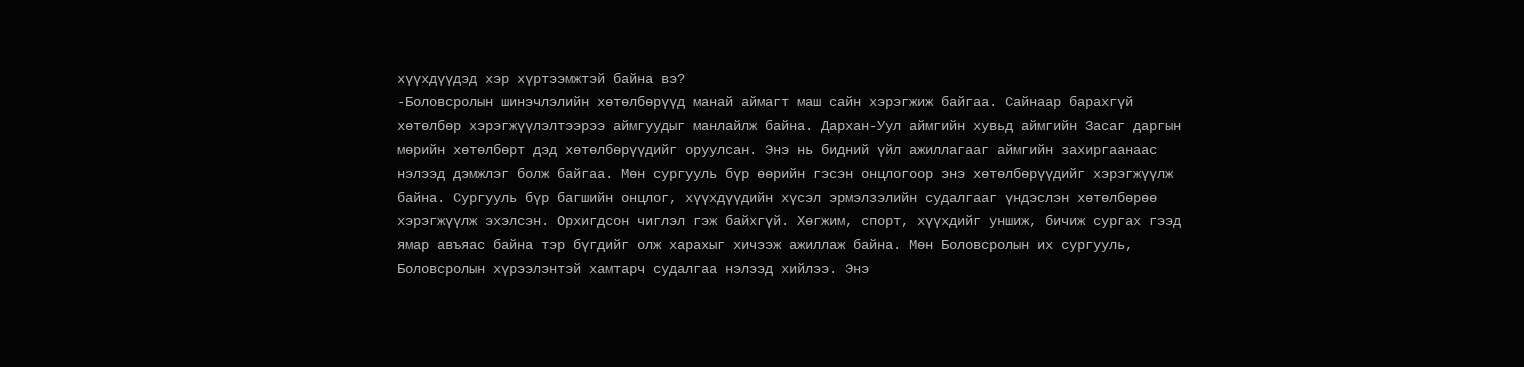хүүхдүүдэд хэр хүртээмжтэй байна вэ?
-Боловсролын шинэчлэлийн хөтөлбөрүүд манай аймагт маш сайн хэрэгжиж байгаа. Сайнаар барахгүй хөтөлбөр хэрэгжүүлэлтээрээ аймгуудыг манлайлж байна. Дархан-Уул аймгийн хувьд аймгийн Засаг даргын мөрийн хөтөлбөрт дэд хөтөлбөрүүдийг оруулсан. Энэ нь бидний үйл ажиллагааг аймгийн захиргаанаас нэлээд дэмжлэг болж байгаа. Мөн сургууль бүр өөрийн гэсэн онцлогоор энэ хөтөлбөрүүдийг хэрэгжүүлж байна. Сургууль бүр багшийн онцлог, хүүхдүүдийн хүсэл эрмэлзэлийн судалгааг үндэслэн хөтөлбөрөө хэрэгжүүлж эхэлсэн. Орхигдсон чиглэл гэж байхгүй. Хөгжим, спорт, хүүхдийг уншиж, бичиж сургах гээд ямар авъяас байна тэр бүгдийг олж харахыг хичээж ажиллаж байна. Мөн Боловсролын их сургууль, Боловсролын хүрээлэнтэй хамтарч судалгаа нэлээд хийлээ. Энэ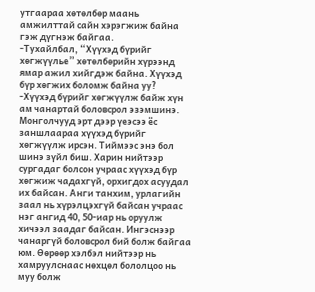утгаараа хөтөлбөр маань амжилттай сайн хэрэгжиж байна гэж дүгнэж байгаа.
-Тухайлбал, “Хүүхэд бүрийг хөгжүүлье” хөтөлбөрийн хүрээнд ямар ажил хийгдэж байна. Хүүхэд бүр хөгжих боломж байна уу?
-Хүүхэд бүрийг хөгжүүлж байж хүн ам чанартай боловсрол эзэмшинэ. Монголчууд эрт дээр үеэсээ ёс заншлаараа хүүхэд бүрийг хөгжүүлж ирсэн. Тиймээс энэ бол шинэ зүйл биш. Харин нийтээр сургадаг болсон учраас хүүхэд бүр хөгжиж чадахгүй, орхигдох асуудал их байсан. Анги танхим, урлагийн заал нь хүрэлцэхгүй байсан учраас нэг ангид 40, 50-иар нь оруулж хичээл заадаг байсан. Ингэснээр чанаргүй боловсрол бий болж байгаа юм. Өөрөөр хэлбэл нийтээр нь хамруулснаас нөхцөл бололцоо нь муу болж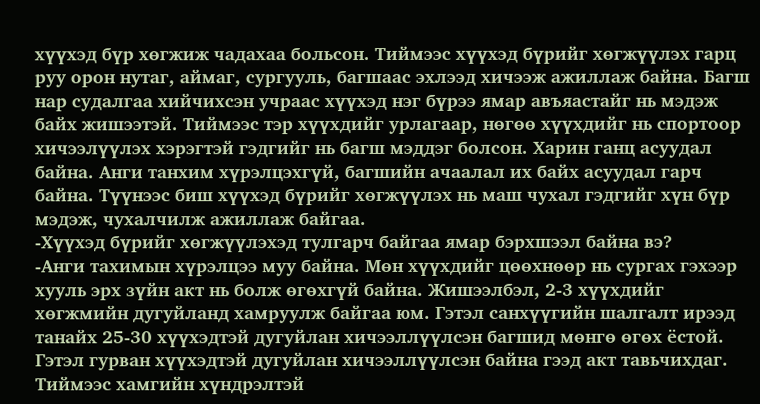хүүхэд бүр хөгжиж чадахаа больсон. Тиймээс хүүхэд бүрийг хөгжүүлэх гарц руу орон нутаг, аймаг, сургууль, багшаас эхлээд хичээж ажиллаж байна. Багш нар судалгаа хийчихсэн учраас хүүхэд нэг бүрээ ямар авъяастайг нь мэдэж байх жишээтэй. Тиймээс тэр хүүхдийг урлагаар, нөгөө хүүхдийг нь спортоор хичээлүүлэх хэрэгтэй гэдгийг нь багш мэддэг болсон. Харин ганц асуудал байна. Анги танхим хүрэлцэхгүй, багшийн ачаалал их байх асуудал гарч байна. Түүнээс биш хүүхэд бүрийг хөгжүүлэх нь маш чухал гэдгийг хүн бүр мэдэж, чухалчилж ажиллаж байгаа.
-Хүүхэд бүрийг хөгжүүлэхэд тулгарч байгаа ямар бэрхшээл байна вэ?
-Анги тахимын хүрэлцээ муу байна. Мөн хүүхдийг цөөхнөөр нь сургах гэхээр хууль эрх зүйн акт нь болж өгөхгүй байна. Жишээлбэл, 2-3 хүүхдийг хөгжмийн дугуйланд хамруулж байгаа юм. Гэтэл санхүүгийн шалгалт ирээд танайх 25-30 хүүхэдтэй дугуйлан хичээллүүлсэн багшид мөнгө өгөх ёстой. Гэтэл гурван хүүхэдтэй дугуйлан хичээллүүлсэн байна гээд акт тавьчихдаг. Тиймээс хамгийн хүндрэлтэй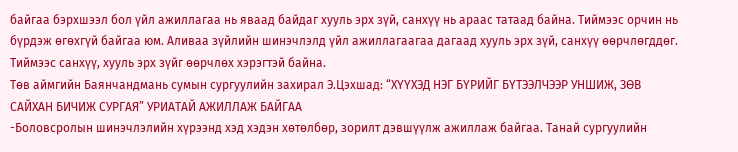байгаа бэрхшээл бол үйл ажиллагаа нь яваад байдаг хууль эрх зүй, санхүү нь араас татаад байна. Тиймээс орчин нь бүрдэж өгөхгүй байгаа юм. Аливаа зүйлийн шинэчлэлд үйл ажиллагаагаа дагаад хууль эрх зүй, санхүү өөрчлөгддөг. Тиймээс санхүү, хууль эрх зүйг өөрчлөх хэрэгтэй байна.
Төв аймгийн Баянчандмань сумын сургуулийн захирал Э.Цэхшад: “ХҮҮХЭД НЭГ БҮРИЙГ БҮТЭЭЛЧЭЭР УНШИЖ, ЗӨВ САЙХАН БИЧИЖ СУРГАЯ” УРИАТАЙ АЖИЛЛАЖ БАЙГАА
-Боловсролын шинэчлэлийн хүрээнд хэд хэдэн хөтөлбөр, зорилт дэвшүүлж ажиллаж байгаа. Танай сургуулийн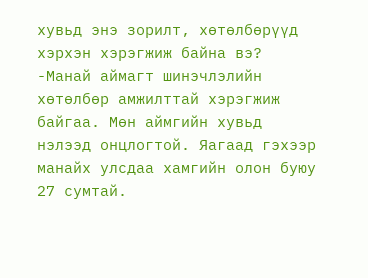хувьд энэ зорилт, хөтөлбөрүүд хэрхэн хэрэгжиж байна вэ?
-Манай аймагт шинэчлэлийн хөтөлбөр амжилттай хэрэгжиж байгаа. Мөн аймгийн хувьд нэлээд онцлогтой. Яагаад гэхээр манайх улсдаа хамгийн олон буюу 27 сумтай.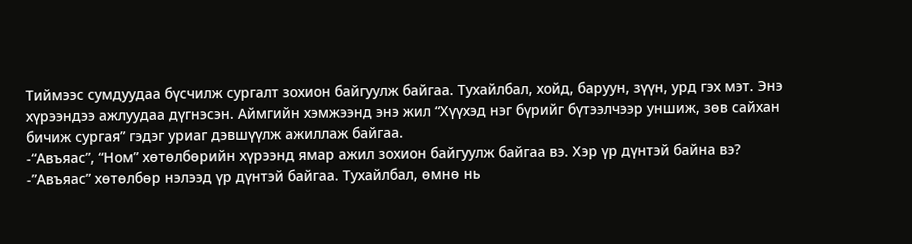Тиймээс сумдуудаа бүсчилж сургалт зохион байгуулж байгаа. Тухайлбал, хойд, баруун, зүүн, урд гэх мэт. Энэ хүрээндээ ажлуудаа дүгнэсэн. Аймгийн хэмжээнд энэ жил “Хүүхэд нэг бүрийг бүтээлчээр уншиж, зөв сайхан бичиж сургая” гэдэг уриаг дэвшүүлж ажиллаж байгаа.
-“Авъяас”, “Ном” хөтөлбөрийн хүрээнд ямар ажил зохион байгуулж байгаа вэ. Хэр үр дүнтэй байна вэ?
-”Авъяас” хөтөлбөр нэлээд үр дүнтэй байгаа. Тухайлбал, өмнө нь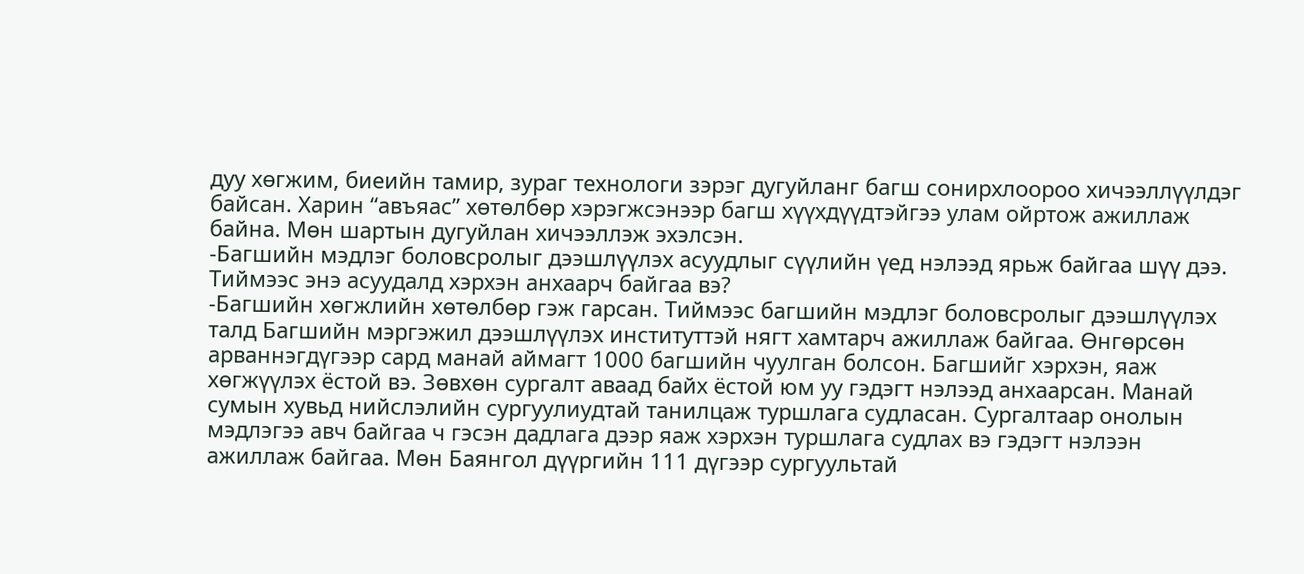дуу хөгжим, биеийн тамир, зураг технологи зэрэг дугуйланг багш сонирхлоороо хичээллүүлдэг байсан. Харин “авъяас” хөтөлбөр хэрэгжсэнээр багш хүүхдүүдтэйгээ улам ойртож ажиллаж байна. Мөн шартын дугуйлан хичээллэж эхэлсэн.
-Багшийн мэдлэг боловсролыг дээшлүүлэх асуудлыг сүүлийн үед нэлээд ярьж байгаа шүү дээ. Тиймээс энэ асуудалд хэрхэн анхаарч байгаа вэ?
-Багшийн хөгжлийн хөтөлбөр гэж гарсан. Тиймээс багшийн мэдлэг боловсролыг дээшлүүлэх талд Багшийн мэргэжил дээшлүүлэх институттэй нягт хамтарч ажиллаж байгаа. Өнгөрсөн арваннэгдүгээр сард манай аймагт 1000 багшийн чуулган болсон. Багшийг хэрхэн, яаж хөгжүүлэх ёстой вэ. Зөвхөн сургалт аваад байх ёстой юм уу гэдэгт нэлээд анхаарсан. Манай сумын хувьд нийслэлийн сургуулиудтай танилцаж туршлага судласан. Сургалтаар онолын мэдлэгээ авч байгаа ч гэсэн дадлага дээр яаж хэрхэн туршлага судлах вэ гэдэгт нэлээн ажиллаж байгаа. Мөн Баянгол дүүргийн 111 дүгээр сургуультай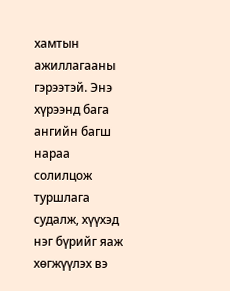хамтын ажиллагааны гэрээтэй. Энэ хүрээнд бага ангийн багш нараа солилцож туршлага судалж, хүүхэд нэг бүрийг яаж хөгжүүлэх вэ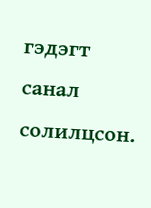гэдэгт санал солилцсон.